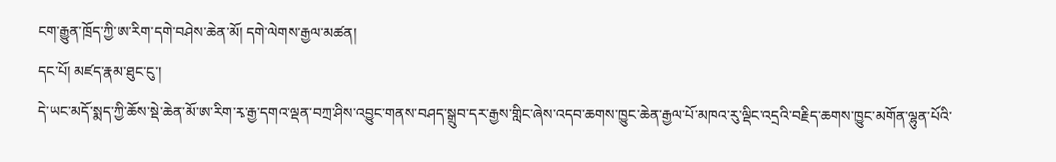ངག་རྒྱུན་ཁྲོད་ཀྱི་ཨ་རིག་དགེ་བཤེས་ཆེན་མོ། དགེ་ལེགས་རྒྱལ་མཚན།
དང་པོ། མཛད་རྣམ་ཐུང་ངུ་།
དེ་ཡང་མདོ་སྨད་ཀྱི་ཆོས་སྡེ་ཆེན་མོ་ཨ་རིག་རྭ་རྒྱ་དགའ་ལྡན་བཀྲ་ཤིས་འབྱུང་གནས་བཤད་སྒྲུབ་དར་རྒྱས་གླིང་ཞེས་འདབ་ཆགས་ཁྱུང་ཆེན་རྒྱལ་པོ་མཁའ་རུ་ལྡིང་འདྲའི་བརྗིད་ཆགས་ཁྱུང་མགོན་ལྷུན་པོའི་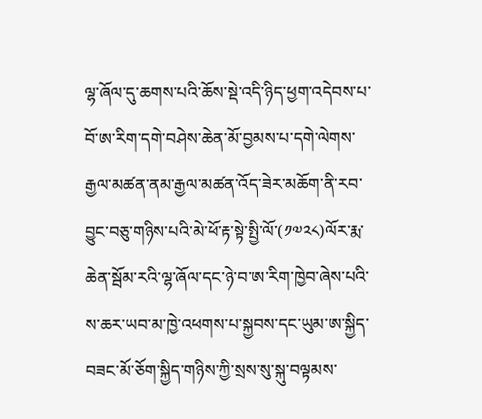ལྷ་ཞོལ་དུ་ཆགས་པའི་ཆོས་སྡེ་འདི་ཉིད་ཕྱག་འདེབས་པ་བོ་ཨ་རིག་དགེ་བཤེས་ཆེན་མོ་བྱམས་པ་དགེ་ལེགས་རྒྱལ་མཚན་ནམ་རྒྱལ་མཚན་འོད་ཟེར་མཆོག་ནི་རབ་བྱུང་བཅུ་གཉིས་པའི་མེ་ཕོ་རྟ་སྟེ་སྤྱི་ལོ་(༡༧༢༨)ལོར་རྨ་ཆེན་སྦོམ་རའི་ལྷ་ཞོལ་དང་ཉེ་བ་ཨ་རིག་ཁྱེབ་ཞེས་པའི་ས་ཆར་ཡབ་མ་ཁྱེ་འཕགས་པ་སྐྱབས་དང་ཡུམ་ཨ་སྐྱིད་བཟང་མོ་ཅོག་སྐྱིད་གཉིས་ཀྱི་སྲས་སུ་སྐུ་བལྟམས་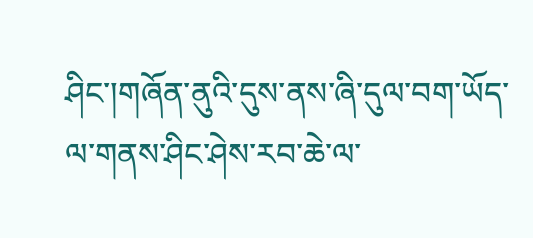ཤིང་།གཞོན་ནུའི་དུས་ནས་ཞི་དུལ་བག་ཡོད་ལ་གནས་ཤིང་ཤེས་རབ་ཆེ་ལ་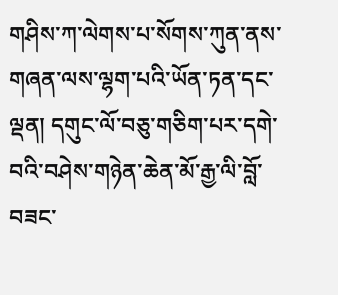གཤིས་ཀ་ལེགས་པ་སོགས་ཀུན་ནས་གཞན་ལས་ལྷག་པའི་ཡོན་ཏན་དང་ལྡན། དགུང་ལོ་བཅུ་གཅིག་པར་དགེ་བའི་བཤེས་གཉེན་ཆེན་མོ་རྒྱ་ལི་བློ་བཟང་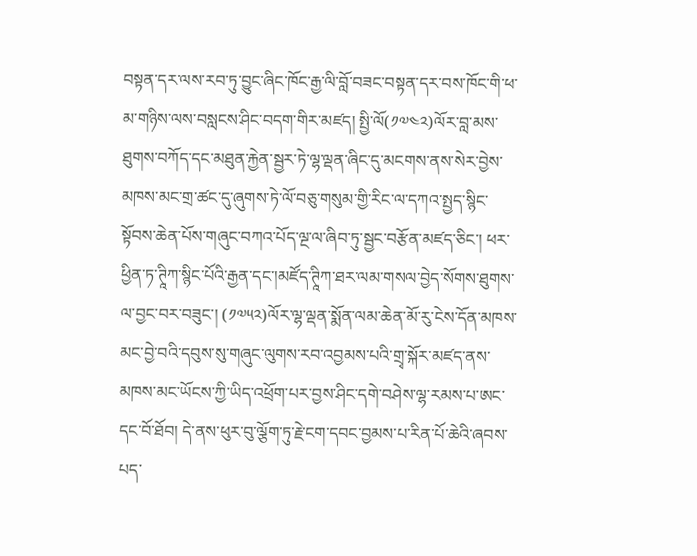བསྟན་དར་ལས་རབ་ཏུ་བྱུང་ཞིང་ཁོང་རྒྱ་ལི་བློ་བཟང་བསྟན་དར་བས་ཁོང་གི་ཕ་མ་གཉིས་ལས་བསླངས་ཤིང་བདག་གིར་མཛད། སྤྱི་ལོ(༡༧༤༢)ལོར་བླ་མས་ཐུགས་བཀོད་དང་མཐུན་རྐྱེན་སྦྱར་ཏེ་ལྷ་ལྡན་ཞིང་དུ་མངགས་ནས་སེར་བྱེས་མཁས་མང་གྲ་ཚང་དུ་ཞུགས་ཏེ་ལོ་བཅུ་གསུམ་གྱི་རིང་ལ་དཀའ་སྤྱད་སྙིང་སྟོབས་ཆེན་པོས་གཞུང་བཀའ་པོད་ལྔ་ལ་ཞིབ་ཏུ་སྦྱང་བརྩོན་མཛད་ཅིང་། ཕར་ཕྱིན་ཏ་ཊཱིཀ་སྙིང་པོའི་རྒྱན་དང་།མཛོད་ཊཱིཀ་ཐར་ལམ་གསལ་བྱེད་སོགས་ཐུགས་ལ་བྱང་བར་བཟུང་། (༡༧༥༢)ལོར་ལྷ་ལྡན་སྨོན་ལམ་ཆེན་མོ་རུ་ངེས་དོན་མཁས་མང་བྱེ་བའི་དབུས་སུ་གཞུང་ལུགས་རབ་འབྱམས་པའི་གྲྭ་སྐོར་མཛད་ནས་མཁས་མང་ཡོངས་ཀྱི་ཡིད་འཕྲོག་པར་བྱས་ཤིང་དགེ་བཤེས་ལྷ་རམས་པ་ཨང་དང་བོ་ཐོབ། དེ་ནས་ཕུར་བུ་ལྕོག་ཏུ་རྗེ་ངག་དབང་བྱམས་པ་རིན་པོ་ཆེའི་ཞབས་པད་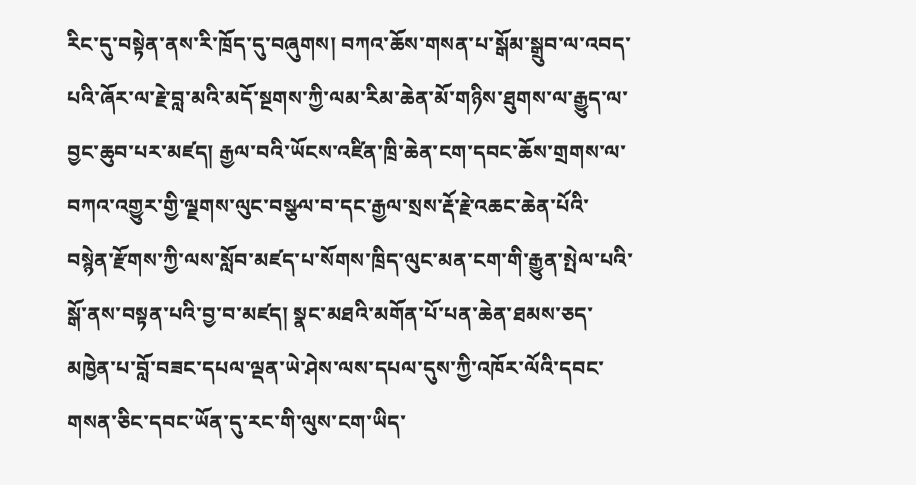རིང་དུ་བསྟེན་ནས་རི་ཁྲོད་དུ་བཞུགས། བཀའ་ཆོས་གསན་པ་སྒོམ་སྒྲུབ་ལ་འབད་པའི་ཞོར་ལ་རྗེ་བླ་མའི་མདོ་སྔགས་ཀྱི་ལམ་རིམ་ཆེན་མོ་གཉིས་ཐུགས་ལ་རྒྱུད་ལ་བྱང་ཆུབ་པར་མཛད། རྒྱལ་བའི་ཡོངས་འཛིན་ཁྲི་ཆེན་ངག་དབང་ཆོས་གྲགས་ལ་བཀའ་འགྱུར་གྱི་ལྗགས་ལུང་བསྩལ་བ་དང་རྒྱལ་སྲས་རྡོ་རྗེ་འཆང་ཆེན་པོའི་བསྙེན་རྫོགས་ཀྱི་ལས་སློབ་མཛད་པ་སོགས་ཁྲིད་ལུང་མན་ངག་གི་རྒྱུན་སྤེལ་པའི་སྒོ་ནས་བསྟན་པའི་བྱ་བ་མཛད། སྣང་མཐའི་མགོན་པོ་པན་ཆེན་ཐམས་ཅད་མཁྱེན་པ་བློ་བཟང་དཔལ་ལྡན་ཡེ་ཤེས་ལས་དཔལ་དུས་ཀྱི་འཁོར་ལོའི་དབང་གསན་ཅིང་དབང་ཡོན་དུ་རང་གི་ལུས་ངག་ཡིད་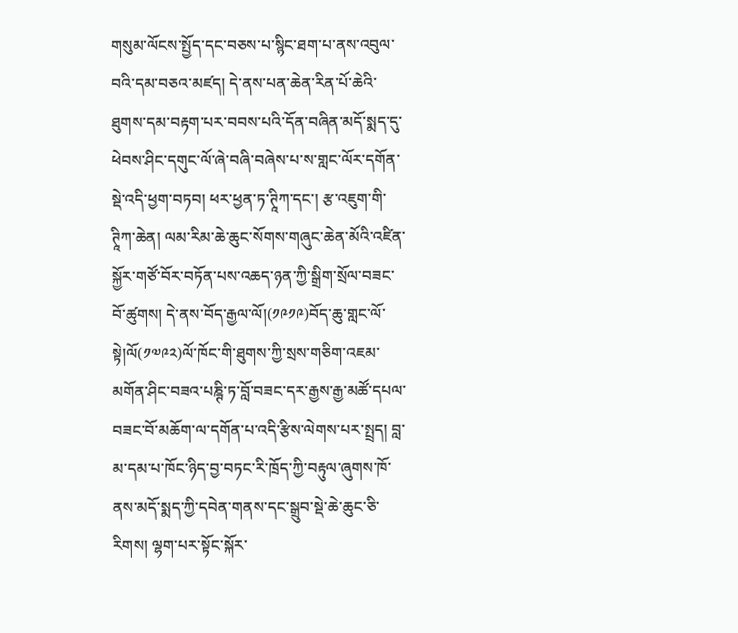གསུམ་ལོངས་སྤྱོད་དང་བཅས་པ་སྙིང་ཐག་པ་ནས་འབུལ་བའི་དམ་བཅའ་མཛད། དེ་ནས་པན་ཆེན་རིན་པོ་ཆེའི་ཐུགས་དམ་བརྟག་པར་བབས་པའི་དོན་བཞིན་མདོ་སྨད་དུ་ཕེབས་ཤིང་དགུང་ལོ་ཞེ་བཞི་བཞེས་པ་ས་གླང་ལོར་དགོན་སྡེ་འདི་ཕྱག་བཏབ། ཕར་ཕྱན་ཏ་ཊཱིཀ་དང་། རྩ་འཇུག་གི་ཊཱིཀ་ཆེན། ལམ་རིམ་ཆེ་ཆུང་སོགས་གཞུང་ཆེན་མོའི་འཛིན་སྐྱོར་གཙོ་བོར་བཏོན་པས་འཆད་ཉན་ཀྱི་སྒྲིག་སྲོལ་བཟང་བོ་ཚུགས། དེ་ནས་བོད་རྒྱལ་ལོ།(༡༩༡༩)བོད་ཆུ་གླང་ལོ་སྟེ།ལོ(༡༧༩༢)ལོ་ཁོང་གི་ཐུགས་ཀྱི་སྲས་གཅིག་འཇམ་མགོན་ཤིང་བཟའ་པཎྚི་ཏ་བློ་བཟང་དར་རྒྱས་རྒྱ་མཚོ་དཔལ་བཟང་བོ་མཆོག་ལ་དགོན་པ་འདི་རྩིས་ལེགས་པར་སྤྲད། བླ་མ་དམ་པ་ཁོང་ཉིད་བྱ་བཏང་རི་ཁྲོད་ཀྱི་བརྟུལ་ཞུགས་ཁོ་ནས་མདོ་སྨད་ཀྱི་དབེན་གནས་དང་སྒྲུབ་སྡེ་ཆེ་ཆུང་ཅི་རིགས། ལྷག་པར་སྟོང་སྐོར་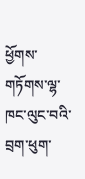ཕྱོགས་གཏོགས་ལྷ་ཁང་ལུང་བའི་བྲག་ཕུག་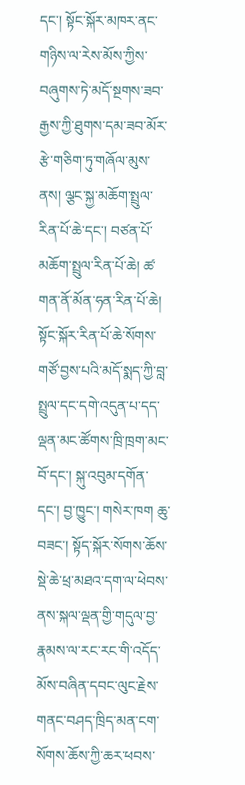དང་། སྟོང་སྐོར་མཁར་ནང་གཉིས་ལ་རེས་མོས་ཀྱིས་བཞུགས་ཏེ་མདོ་སྔགས་ཟབ་རྒྱས་ཀྱི་ཐུགས་དམ་ཟབ་མོར་རྩེ་གཅིག་ཏུ་གཞོལ་མུས་ནས། ལྕང་སྐྱ་མཆོག་སྤྲུལ་རིན་པོ་ཆེ་དང་། བཙན་པོ་མཆོག་སྤྲུལ་རིན་པོ་ཆེ། ཚ་གན་ནོ་མོན་ཧན་རིན་པོ་ཆེ། སྟོང་སྐོར་རིན་པོ་ཆེ་སོགས་གཙོ་བྱས་པའི་མདོ་སྨད་ཀྱི་བླ་སྤྲུལ་དང་དགེ་འདུན་པ་དད་ལྡན་མང་ཚོགས་ཁྲི་ཁྲག་མང་བོ་དང་། སྐུ་འབུམ་དགོན་དང་། བྱ་ཁྱུང་། གསེར་ཁག ཆུ་བཟང་། སྟོད་སྐོར་སོགས་ཆོས་སྡེ་ཆེ་ཕྲ་མཐའ་དག་ལ་ཕེབས་ནས་སྐལ་ལྡན་གྱི་གདུལ་བྱ་རྣམས་ལ་རང་རང་གི་འདོད་མོས་བཞིན་དབང་ལུང་རྗེས་གནང་བཤད་ཁྲིད་མན་ངག་སོགས་ཆོས་ཀྱི་ཆར་ཕབས་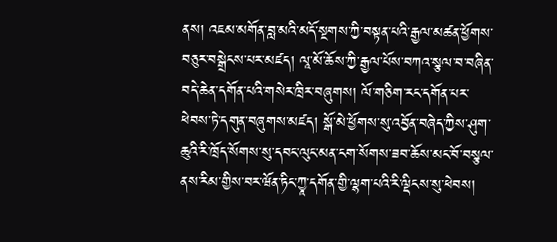ནས། འཇམ་མགོན་བླ་མའི་མདོ་སྔགས་ཀྱི་བསྟན་པའི་རྒྱལ་མཚན་ཕྱོགས་བཅུར་བསྒྲེངས་པར་མཛད། ལཱ་མོ་ཆོས་ཀྱི་རྒྱལ་པོས་བཀའ་སྩལ་བ་བཞིན་བདེ་ཆེན་དགོན་པའི་གསེར་ཁྲིར་བཞུགས། ལོ་གཅིག་རང་དགོན་པར་ཕེབས་ཏེ་དགུན་བཞུགས་མཛད། སྒོ་མེ་ཕྱོགས་སུ་འབྱོན་བཞེད་ཀྱིས་ཤུག་ཆུའི་རི་ཁྲོད་སོགས་སུ་དབང་ལུང་མན་ངག་སོགས་ཟབ་ཆོས་མང་བོ་བསྩལ་ནས་རིམ་གྱིས་བར་ཝོན་ཏིང་ཀྱཱ་དགོན་གྱི་ལྷག་པའི་རི་ལྡིངས་སུ་ཕེབས།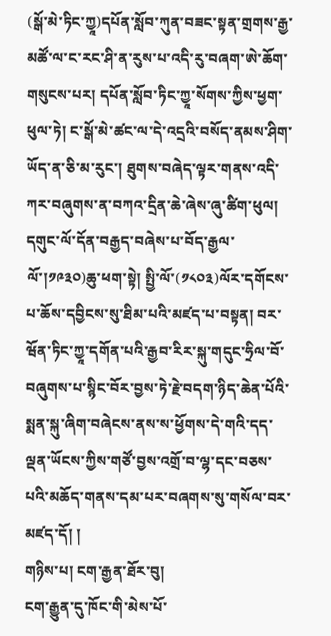(སྒོ་མེ་ཏིང་ཀྱཱ)དཔོན་སློབ་ཀུན་བཟང་སྟན་གྲགས་རྒྱ་མཚོ་ལ་ང་རང་ཤི་ན་རུས་པ་འདི་རུ་བཞག་ཨེ་ཆོག་གསུངས་པར། དཔོན་སློབ་ཏིང་ཀྱཱ་སོགས་ཀྱིས་ཕྱག་ཕུལ་ཏེ། ང་སྒོ་མེ་ཚང་ལ་དེ་འདྲའི་བསོད་ནམས་ཤིག་ཡོད་ན་ཅི་མ་རུང་། ཐུགས་བཞེད་ལྟར་གནས་འདི་ཀར་བཞུགས་ན་བཀའ་དྲིན་ཆེ་ཞེས་ཞུ་ཚིག་ཕུལ། དགུང་ལོ་དོན་བརྒྱད་བཞེས་པ་བོད་རྒྱལ་ལོ་།༡༩༣༠)ཆུ་ཕག་སྟེ། སྤྱི་ལོ་(༡༨༠༣)ལོར་དགོངས་པ་ཆོས་དབྱིངས་སུ་ཐིམ་པའི་མཛད་པ་བསྟན། བར་ཝོན་ཏིང་ཀྱཱ་དགོན་པའི་རྒྱབ་རིར་སྐུ་གདུང་ཧྲིལ་བོ་བཞུགས་པ་སྙིང་བོར་བྱས་ཏེ་རྗེ་བདག་ཉིད་ཆེན་པོའི་སྨན་སྐུ་ཞིག་བཞེངས་ནས་ས་ཕྱོགས་དེ་གའི་དད་ལྡན་ཡོངས་ཀྱིས་གཙོ་བྱས་འགྲོ་བ་ལྷ་དང་བཅས་པའི་མཆོད་གནས་དམ་པར་བཞགས་སུ་གསོལ་བར་མཛད་དོ། །
གཉིས་པ། ངག་རྒྱན་ཐོར་བུ།
ངག་རྒྱུན་དུ་ཁོང་གི་མེས་པོ་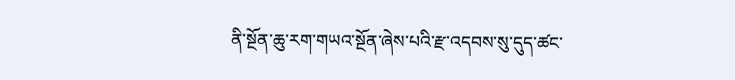ནི་སྔོན་ཆུ་རག་གཡའ་སྔོན་ཞེས་པའི་རྫ་འདབས་སུ་དུད་ཚང་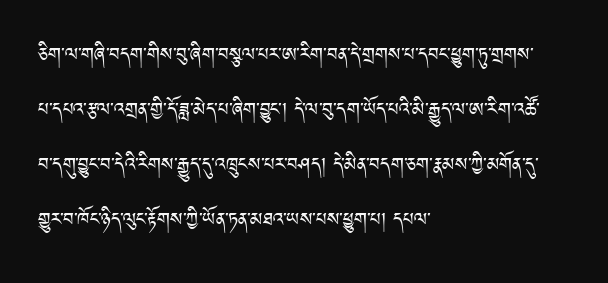ཅིག་ལ་གཞི་བདག་གིས་བུ་ཞིག་བསྩལ་པར་ཨ་རིག་བན་དེ་གྲགས་པ་དབང་ཕྱུག་ཏུ་གྲགས་པ་དཔའ་རྩལ་འགྲན་གྱི་དོ་ཟླ་མེད་པ་ཞིག་བྱུང་། དེ་ལ་བུ་དག་ཡོད་པའི་མི་རྒྱུད་ལ་ཨ་རིག་འཚོ་བ་དགུ་བྱུང་བ་དེའི་རིགས་རྒྱུད་དུ་འཁྲུངས་པར་བཤད། དེ་མིན་བདག་ཅག་རྣམས་ཀྱི་མགོན་དུ་གྱུར་བ་ཁོང་ཉིད་ལུང་རྟོགས་ཀྱི་ཡོན་ཏན་མཐའ་ཡས་པས་ཕྱུག་པ། དཔལ་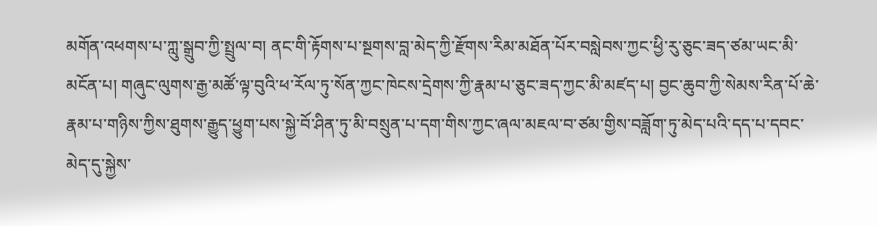མགོན་འཕགས་པ་ཀླུ་སྒྲུབ་ཀྱི་སྤྲུལ་བ། ནང་གི་རྟོགས་པ་སྔགས་བླ་མེད་ཀྱི་རྫོགས་རིམ་མཐོན་པོར་བསླེབས་ཀྱང་ཕྱི་རུ་ཅུང་ཟད་ཙམ་ཡང་མི་མངོན་པ། གཞུང་ལུགས་རྒྱ་མཚོ་ལྟ་བུའི་ཕ་རོལ་ཏུ་སོན་ཀྱང་ཁེངས་དྲེགས་ཀྱི་རྣམ་པ་ཅུང་ཟད་ཀྱང་མི་མཛད་པ། བྱང་ཆུབ་ཀྱི་སེམས་རིན་པོ་ཆེ་རྣམ་པ་གཉིས་ཀྱིས་ཐུགས་རྒྱུད་ཕྱུག་པས་སྐྱེ་བོ་ཤིན་ཏུ་མི་བསྲུན་པ་དག་གིས་ཀྱང་ཞལ་མཇལ་བ་ཙམ་གྱིས་བཟློག་ཏུ་མེད་པའི་དད་པ་དབང་མེད་དུ་སྐྱེས་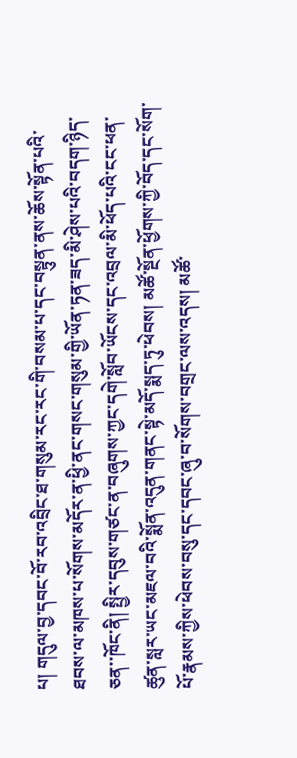པ། གདུལ་བྱ་དབང་བོ་རབ་འབྲིང་ཐ་གསུམ་རང་རང་གི་བསམ་པ་དང་བསྟུན་ནས་ཆོས་སྟོན་པའི་ཐབས་ལ་མཁས་པ་སོགས་མདོར་ན་ཕྱི་ནང་གསང་གསུམ་གྱི་ཡོན་ཏན་ཟད་མི་ཤེས་པའི་བདག་ཉིད་ཅན་་ཁོང་ནི། སྤྱིར་དབུས་གཙང་ན་བཞུགས་ཀྱང་དགེ་སློབ་ཡོངས་དང་འབྲལ་མི་ཕོད་པའི་ངང་ཕན་ཚུན་སླར་ཡང་མཇལ་བའི་སྨོན་འདུན་གནང་སྟེ་མདོ་སྨད་ཏུ་ཕེབས། མཚོ་སྔོན་ཕྱོགས་ཀྱི་བོད་དང་སོག་པོ་རྣམས་ཀྱིས་ཕེབས་བསུ་དང་དབང་ཞུ་བ་སོགས་བགྲང་ལས་འདས། མཚོ་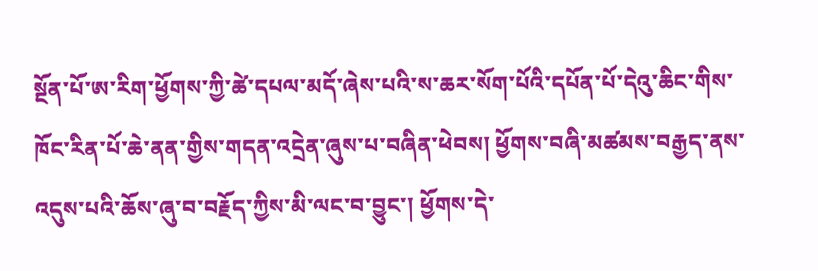སྔོན་པོ་ཨ་རིག་ཕྱོགས་ཀྱི་ཚེ་དཔལ་མདོ་ཞེས་པའི་ས་ཆར་སོག་པོའི་དཔོན་པོ་དེའུ་ཆིང་གིས་ཁོང་རིན་པོ་ཆེ་ནན་གྱིས་གདན་འདྲེན་ཞུས་པ་བཞིན་ཕེབས། ཕྱོགས་བཞི་མཚམས་བརྒྱད་ནས་འདུས་པའི་ཆོས་ཞུ་བ་བརྗོད་ཀྱིས་མི་ལང་བ་བྱུང་། ཕྱོགས་དེ་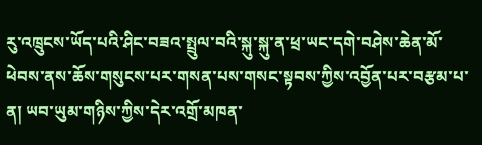རུ་འཁྲུངས་ཡོད་པའི་ཤིང་བཟའ་སྤྲུལ་བའི་སྐུ་སྐུ་ན་ཕྲ་ཡང་དགེ་བཤེས་ཆེན་མོ་ཕེབས་ནས་ཆོས་གསུངས་པར་གསན་པས་གསང་སྟབས་ཀྱིས་འབྱོན་པར་བརྩམ་པ་ན། ཡབ་ཡུམ་གཉིས་ཀྱིས་དེར་འགྲོ་མཁན་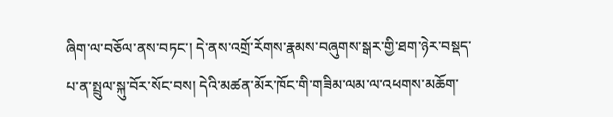ཞིག་ལ་བཅོལ་ནས་བཏང་། དེ་ནས་འགྲོ་རོགས་རྣམས་བཞུགས་སྒར་གྱི་ཐག་ཉེར་བསྡད་པ་ན་སྤྲུལ་སྐུ་བོར་སོང་བས། དེའི་མཚན་མོར་ཁོང་གི་གཟིམ་ལམ་ལ་འཕགས་མཆོག་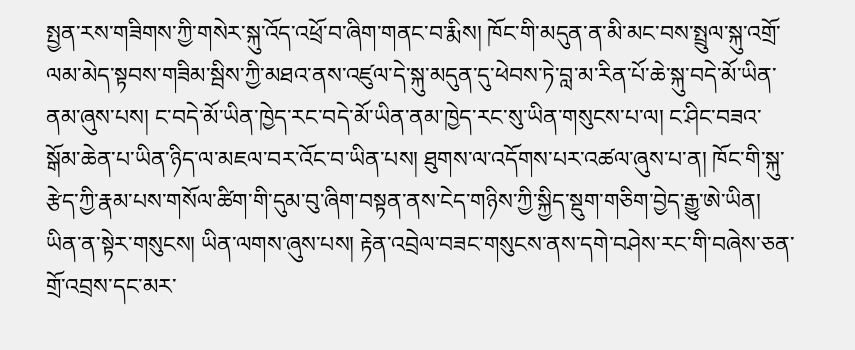སྤྱན་རས་གཟིགས་ཀྱི་གསེར་སྐུ་འོད་འཕྲོ་བ་ཞིག་གནང་བ་རྨིས། ཁོང་གི་མདུན་ན་མི་མང་བས་སྤྲུལ་སྐུ་འགྲོ་ལམ་མེད་སྟབས་གཟིམ་སྦིས་ཀྱི་མཐའ་ནས་འཛུལ་དེ་སྐུ་མདུན་དུ་ཕེབས་ཏེ་བླ་མ་རིན་པོ་ཆེ་སྐུ་བདེ་མོ་ཡིན་ནམ་ཞུས་པས། ང་བདེ་མོ་ཡིན་ཁྱེད་རང་བདེ་མོ་ཡིན་ནམ་ཁྱེད་རང་སུ་ཡིན་གསུངས་པ་ལ། ང་ཤིང་བཟའ་སྒོམ་ཆེན་པ་ཡིན་ཉིད་ལ་མཇལ་བར་འོང་བ་ཡིན་པས། ཐུགས་ལ་འདོགས་པར་འཚལ་ཞུས་པ་ན། ཁོང་གི་སྐུ་རྩེད་ཀྱི་རྣམ་པས་གསོལ་ཚིག་གི་དུམ་བུ་ཞིག་བསྟན་ནས་ངེད་གཉིས་ཀྱི་སྐྱིད་སྡུག་གཅིག་བྱེད་རྒྱུ་ཨེ་ཡིན། ཡིན་ན་སྟེར་གསུངས། ཡིན་ལགས་ཞུས་པས། རྟེན་འབྲེལ་བཟང་གསུངས་ནས་དགེ་བཤེས་རང་གི་བཞེས་ཅན་གྲོ་འབྲས་དང་མར་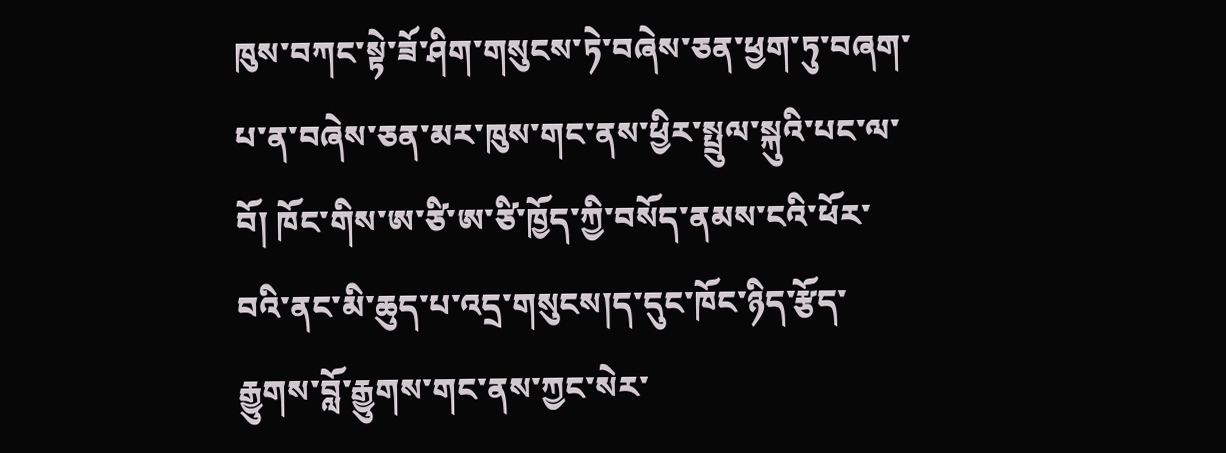ཁུས་བཀང་སྟེ་ཟོ་ཤིག་གསུངས་ཏེ་བཞེས་ཅན་ཕྱག་ཏུ་བཞག་པ་ན་བཞེས་ཅན་མར་ཁུས་གང་ནས་ཕྱིར་སྤྲུལ་སྐུའི་པང་ལ་བོ། ཁོང་གིས་ཨ་ཙི་ཨ་ཙི་ཁྱོད་ཀྱི་བསོད་ནམས་ངའི་ཕོར་བའི་ནང་མི་ཆུད་པ་འདྲ་གསུངས།ད་དུང་ཁོང་ཉིད་རྩོད་རྒྱུགས་བློ་རྒྱུགས་གང་ནས་ཀྱང་སེར་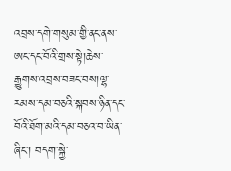འབྲས་དགེ་གསུམ་གྱི་ནང་ནས་ཨང་དང་བོའི་གྲས་སྟེ།ཆེས་རྒྱུགས་འབྲས་བཟང་བས།ལྷ་རམས་དམ་བཅའི་སྐབས་ཉིན་དང་བོའི་ཐོག་མའི་དམ་བཅའ་བ་ཡིན་ཞིང་། བདག་སྐྱེ་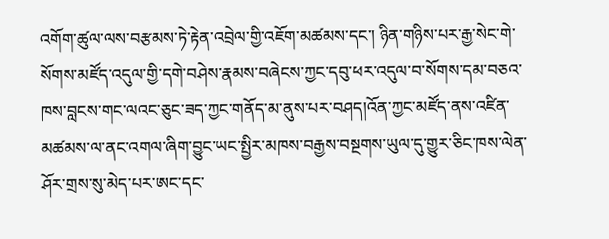འགོག་ཚུལ་ལས་བརྩམས་ཏེ་རྟེན་འབྲེལ་གྱི་འཇོག་མཚམས་དང་། ཉིན་གཉིས་པར་རྒྱ་སེང་གེ་སོགས་མཛོད་འདུལ་གྱི་དགེ་བཤེས་རྣམས་བཞེངས་ཀྱང་དབུ་ཕར་འདུལ་བ་སོགས་དམ་བཅའ་ཁས་བླངས་གང་ལའང་ཅུང་ཟད་ཀྱང་གནོད་མ་ནུས་པར་བཤད།འོན་ཀྱང་མཛོད་ནས་འཛིན་མཚམས་ལ་ནང་འགལ་ཞིག་བྱུང་ཡང་སྤྱིར་མཁས་བརྒྱས་བསྔགས་ཡུལ་དུ་གྱུར་ཅིང་ཁས་ལེན་ཤོར་གྲས་སུ་མེད་པར་ཨང་དང་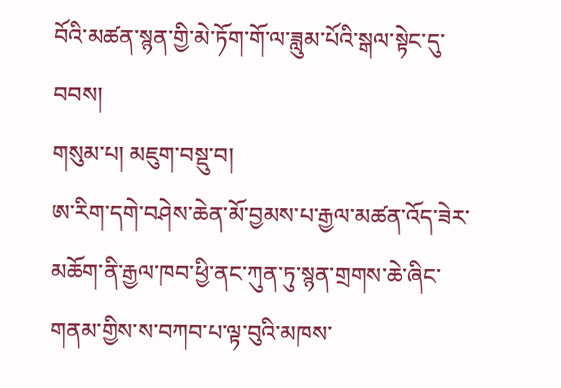བོའི་མཚན་སྙན་གྱི་མེ་ཏོག་གོ་ལ་ཟླུམ་པོའི་སྒལ་སྟེང་དུ་བབས།
གསུམ་པ། མཇུག་བསྡུ་བ།
ཨ་རིག་དགེ་བཤེས་ཆེན་མོ་བྱམས་པ་རྒྱལ་མཚན་འོད་ཟེར་མཆོག་ནི་རྒྱལ་ཁབ་ཕྱི་ནང་ཀུན་ཏུ་སྙན་གྲགས་ཆེ་ཞིང་གནམ་གྱིས་ས་བཀབ་པ་ལྟ་བུའི་མཁས་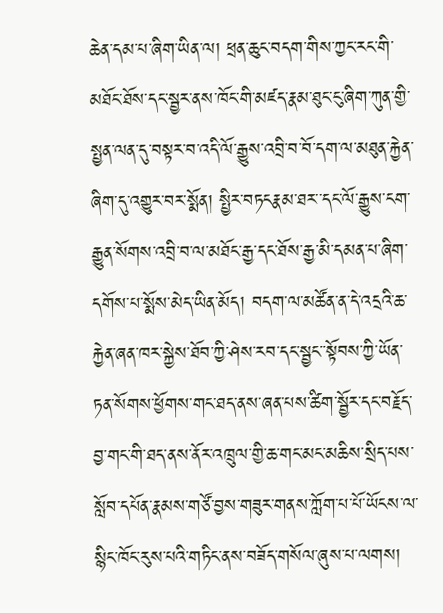ཆེན་དམ་པ་ཞིག་ཡིན་ལ། ཕྲན་ཆུང་བདག་གིས་ཀྱང་རང་གི་མཐོང་ཐོས་དང་སྦྱར་ནས་ཁོང་གི་མཛད་རྣམ་ཐུང་ངུ་ཞིག་ཀུན་གྱི་སྤྱན་ལན་དུ་བསྟར་བ་འདི་ལོ་རྒྱུས་འབྲི་བ་བོ་དག་ལ་མཐུན་རྐྱེན་ཞིག་དུ་འགྱུར་བར་སྨོན། སྤྱིར་བཏངརྣམ་ཐར་་དང་ལོ་རྒྱུས་ངག་རྒྱུན་སོགས་འབྲི་བ་ལ་མཐོང་རྒྱ་དང་ཐོས་རྒྱ་མི་དམན་པ་ཞིག་དགོས་པ་སྨོས་མེད་ཡིན་མོད། བདག་ལ་མཚོན་ན་དེ་འདྲའི་ཆ་རྐྱེན་ཞན་ཁར་སྐྱེས་ཐོབ་ཀྱི་ཤེས་རབ་དང་སྦྱང་་སྟོབས་ཀྱི་ཡོན་ཏན་སོགས་ཕྱོགས་གང་ཐད་ནས་ཞན་པས་ཚིག་སྦྱོར་དང་བརྗོད་བྱ་གང་གི་ཐད་ནས་ནོར་འཁྲུལ་གྱི་ཆ་གང་མང་མཆིས་སྲིད་པས་སློབ་དཔོན་རྣམས་གཙོ་བྱས་གཟུར་གནས་ཀློག་པ་པོ་ཡོངས་ལ་སྙིང་ཁོང་རུས་པའི་གཏིང་ནས་བཟོད་གསོལ་ཞུས་པ་ལགས།